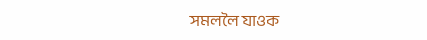সমললৈ যাওক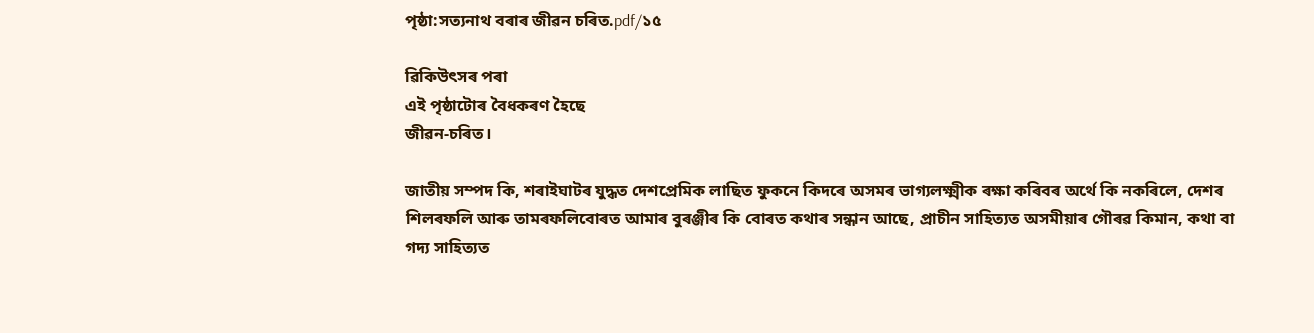পৃষ্ঠা:সত্যনাথ বৰাৰ জীৱন চৰিত.pdf/১৫

ৱিকিউৎসৰ পৰা
এই পৃষ্ঠাটোৰ বৈধকৰণ হৈছে
জীৱন-চৰিত।

জাতীয় সম্পদ কি, শৰাইঘাটৰ যুদ্ধত দেশপ্ৰেমিক লাছিত ফুকনে কিদৰে অসমৰ ভাগ্যলক্ষ্মীক ৰক্ষা কৰিবৰ অৰ্থে কি নকৰিলে, দেশৰ শিলৰফলি আৰু তামৰফলিবোৰত আমাৰ বুৰঞ্জীৰ কি বোৰত কথাৰ সন্ধান আছে, প্ৰাচীন সাহিত্যত অসমীয়াৰ গৌৰৱ কিমান, কথা বা গদ্য সাহিত্যত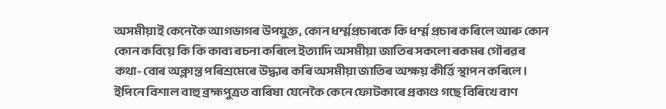অসমীয়াই কেনেকৈ আগভাগৰ উপযুক্ত, কোন ধৰ্ম্মপ্ৰচাৰকে কি ধৰ্ম্ম প্ৰচাৰ কৰিলে আৰু কোন কোন কবিয়ে কি কি কাব্য ৰচনা কৰিলে ইত্যাদি অসমীয়া জাতিৰ সকলো ৰকমৰ গৌৰৱৰ কথা- বোৰ অক্লান্ত পৰিশ্ৰমেৰে উদ্ধাৰ কৰি অসমীয়া জাতিৰ অক্ষয় কীৰ্ত্তি স্থাপন কৰিলে। ইপিনে বিশাল বাহু ব্ৰহ্মপুত্ৰত বাৰিষা যেনেকৈ কেনে ফোটকাৰে প্ৰকাণ্ড গছে বিৰিখে বাণ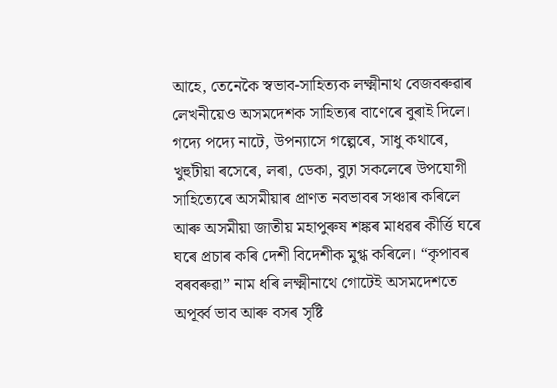আহে, তেনেকৈ স্বভাব-সাহিত্যক লক্ষ্মীনাথ বেজবৰুৱাৰ লেখনীয়েও অসমদেশক সাহিত্যৰ বাণেৰে বুৰাই দিলে। গদ্যে পদ্যে নাটে, উপন্যাসে গল্পেৰে, সাধু কথাৰে, খুহুটীয়া ৰসেৰে, লৰা, ডেকা, বুঢ়া সকলেৰে উপযোগী সাহিত্যেৰে অসমীয়াৰ প্ৰাণত নবভাবৰ সঞ্চাৰ কৰিলে আৰু অসমীয়া জাতীয় মহাপুৰুষ শঙ্কৰ মাধৱৰ কীৰ্ত্তি ঘৰে ঘৰে প্ৰচাৰ কৰি দেশী বিদেশীক মুগ্ধ কৰিলে। “কৃপাবৰ বৰবৰুৱা” নাম ধৰি লক্ষ্মীনাথে গোটেই অসমদেশতে অপূৰ্ব্ব ভাব আৰু বসৰ সৃষ্টি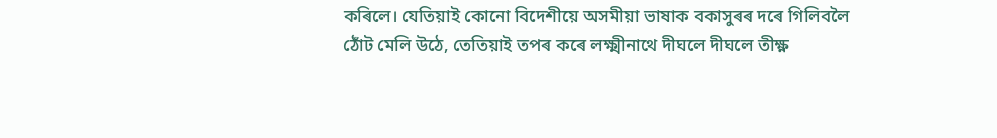কৰিলে। যেতিয়াই কোনো বিদেশীয়ে অসমীয়া ভাষাক বকাসুৰৰ দৰে গিলিবলৈ ঠোঁট মেলি উঠে, তেতিয়াই তপৰ কৰে লক্ষ্মীনাথে দীঘলে দীঘলে তীক্ষ্ণ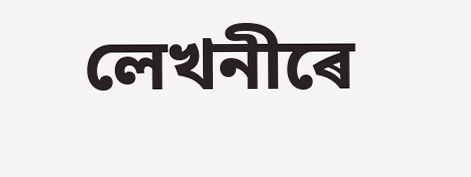লেখনীৰে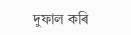দুফাল কৰি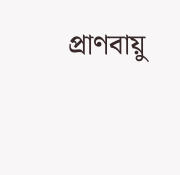প্ৰাণবায়ু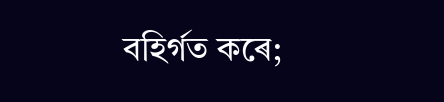বহিৰ্গত কৰে;